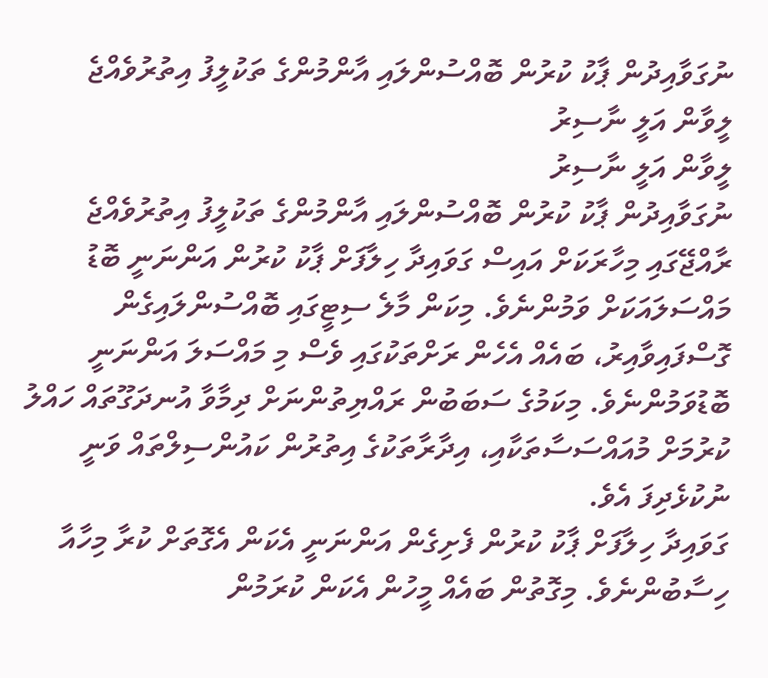ނުގަވާއިދުން ޕާކު ކުރުން ބޮއްސުންލައި އާންމުންގެ ތަކުލީފު އިތުރުވެއްޖެ
ލީވާން އަލީ ނާސިރު
ލީވާން އަލީ ނާސިރު
ނުގަވާއިދުން ޕާކު ކުރުން ބޮއްސުންލައި އާންމުންގެ ތަކުލީފު އިތުރުވެއްޖެ
ރާއްޖޭގައި މިހާރަކަށް އައިސް ގަވައިދާ ހިލާފަށް ޕާކު ކުރުން އަންނަނީ ބޮޑު މައްސަލައަކަށް ވަމުންނެވެ. މިކަން މާލެ ސިޓީގައި ބޮއްސުންލައިގެން ގޮސްފައިވާއިރު، ބައެއް އެހެން ރަށްތަކުގައި ވެސް މި މައްސަލަ އަންނަނީ ބޮޑުވަމުންނެވެ. މިކަމުގެ ސަބަބުން ރައްޔިތުންނަށް ދިމާވާ އުނދަގޫތައް ހައްލު ކުރުމަށް މުއައްސަސާތަކާއި، އިދާރާތަކުގެ އިތުރުން ކައުންސިލްތައް ވަނީ ނުކުޅެދިފަ އެވެ.
ގަވައިދާ ހިލާފަށް ޕާކު ކުރުން ފެށިގެން އަންނަނީ އެކަން އެގޮތަށް ކުރާ މިހާއާ ހިސާބުންނެވެ. މިގޮތުން ބައެއް މީހުން އެކަން ކުރަމުން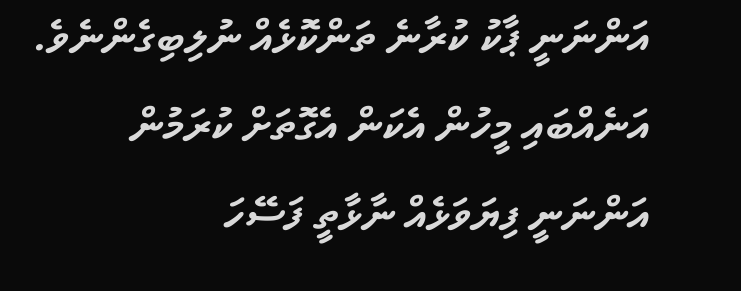އަންނަނީ ޕާކު ކުރާނެ ތަންކޮޅެއް ނުލިބިގެންނެވެ. އަނެއްބައި މީހުން އެކަން އެގޮތަށް ކުރަމުން އަންނަނީ ފިޔަވަޅެއް ނާޅާތީ ފަސޭހަ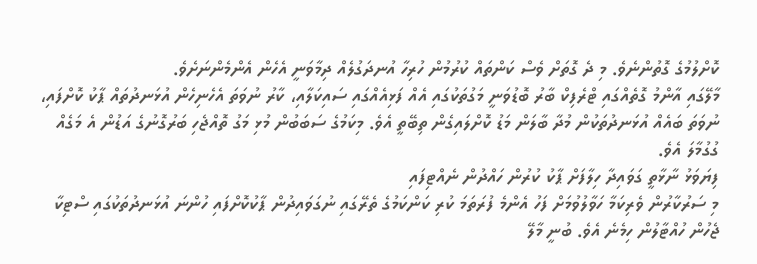ކޮށްލުމުގެ ގޮތުންނެވެ. މި ދެ ގޮތަށް ވެސް ކަންތައް ކުރުމުން ހުރިހާ އުނދަގުލެއް ދިމާވަނީ އެހެން އެންމެންނަށެވެ.
މާލޭގައި އާންމު ގޮތެއްގައި ޓްރެފިކް ބާރު ބޮޑުވަނީ މަގުތަކުގައި އެއް ފަޅިއެއްގައި ސައިކަލާއި، ކާރު ނުވަތަ އެހެނިހެން އުޅަނދުތައް ޕާކު ކޮށްފައި، ނުވަތަ ބައެއް އުޅަނދުތަކުން މުދާ ބާލަން މަޑު ކޮށްލައިގެން ތިބޭތީ އެވެ. މިކަމުގެ ސަބަބުން މުޅި މަގު ތޮއްޖެހި ބަރުގޮނުގެ އަޑުން އެ މަގެއް ގުގުމާލަ އެވެ.
ފިޔަވަޅު ނާޅާތީ ގަވައިދާ ހިލާފަށް ޕާކު ކުރުން ހައްދުން ނެއްޓިފައި
މި ސަރުކާރުން ވެރިކަމާ ހަވާލުވުމަށް ފަހު އެންމެ ފުރަތަމަ ކުރި ކަންކަމުގެ ތެރޭގައި ނުގަވައިދުން ޕާކުކޮށްފައި ހުންނަ އުޅަނދުތަކުގައި ސްޓިކާ ޖެހުން ހުއްޓާލުން ހިމެނެ އެވެ. ބުނީ މާލޭ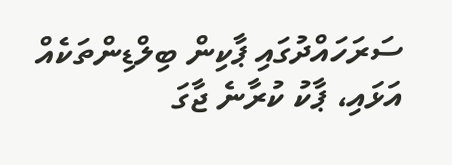ސަރަހައްދުގައި ޕާކިން ބިލްޑިންތަކެއް އަޅައި، ޕާކު ކުރާނެ ޖާގަ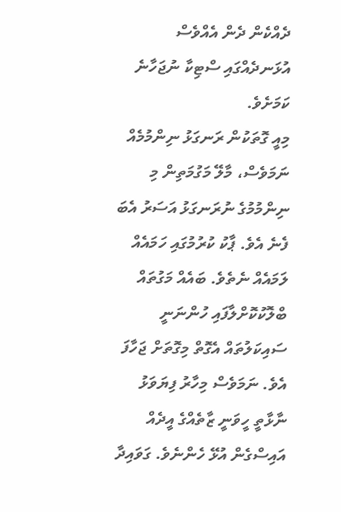ދެއްކެން ދެން އެއްވެސް އުޅަނދެއްގައި ސްޓިކާ ނުޖަހާނެ ކަމަށެވެ.
މިއީ ގޮތަކުން ރަނގަޅު ނިންމުމެއް ނަމަވެސް، މާލޭ މަގުމަތިން މި ނިންމުމުގެ ނުރަނގަޅު އަސަރު އެބަ ފެނެ އެވެ. ޕާކު ކުރުމުގައި ހަމައެއް ލަމައެއް ނެތެވެ. ބައެއް މަގުތައް ބްލޮކުކޮށްލާފައި ހުންނަނީ ސައިކަލުތައް އެގޮތް މިގޮތަށް ޖަހާފަ އެވެ. ނަމަވެސް މިހާރު ފިޔަވަޅު ނާޅާތީ ހީވަނީ ޒާތެއްގެ އީދެއް އައިސްގެން އުޅޭ ހެންނެވެ. ގަވައިދާ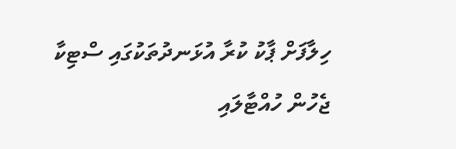ހިލާފަށް ޕާކު ކުރާ އުޅަނދުތަކުގައި ސްޓިކާ ޖެހުން ހުއްޓާލައި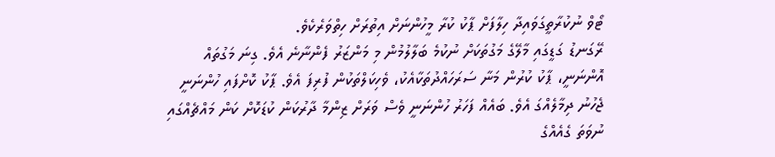ޓޯވް ނުކުރާތީގަވައިދާ ހިލާފަށް ޕާކު ކުރާ މީހުންނަށް އިތުރަށް ހިތްވަރެކެވެ.
ރޭގަނޑު ގަޑީގައި މާލޭގެ މަގުތަކަށް ނުކުމެ ބަލާލުމުން މި މަންޒަރު ފެންނާނެ އެވެ. ގިނަ މަގުތައް އޮންނަނީ، ޕާކު ކުރުން މަނާ ސަރަހައްދުތަކާއެކު، ވެހިކަލްތަކުން ފުރިފަ އެވެ. ޕާކު ކޮށްފައި ހުންނަނީ ޖެހުނު ދިމާލެއްގަ އެވެ. ބައެއް ފަހަރު ހުންނަނީ ވެސް ވަރަށް ޒިންމާ ދާރުކަން ކުޑަކޮށް ކަން މައްޗެއްގައި ނުވަތަ ގެއެއްގެ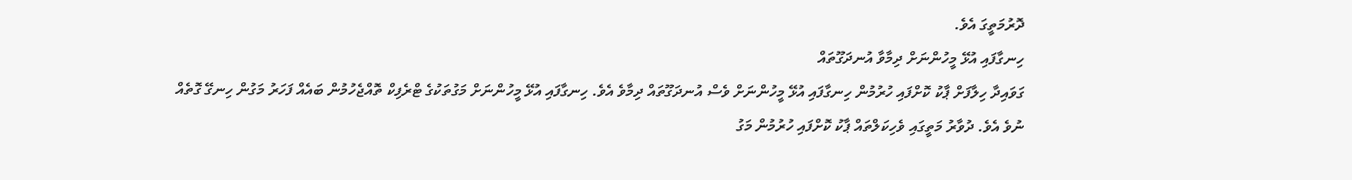ދޮރުމަތީގަ އެވެ.
ހިނގާފައި އުޅޭ މީހުންނަށް ދިމާވާ އުނދަގޫތައް
ގަވައިދާ ހިލާފަށް ޕާކު ކޮށްފައި ހުރުމުން ހިނގާފައި އުޅޭ މީހުންނަށް ވެސް އުނދަގޫތައް ދިމާވެ އެވެ. ހިނގާފައި އުޅޭ މީހުންނަށް މަގުތަކުގެ ޓްރެފިކް ތޮއްޖެހުމުން ބައެއް ފަހަރު މަގުން ހިނގޭ ގޮތެއް ނުވެ އެވެ. ދުވާރު މަތީގައި ވެހިކަލްތައް ޕާކު ކޮށްފައި ހުރުމުން މަގު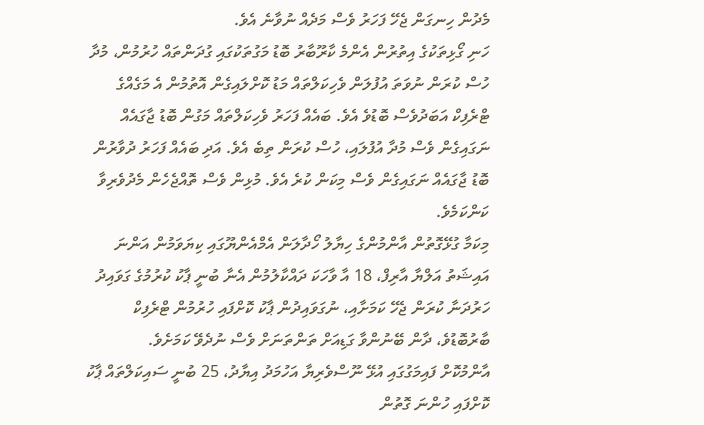މެދުން ހިނގަން ޖެހޭ ފަހަރު ވެސް މަދެއް ނުވާނެ އެވެ.
ހަނި ގޯޅިތަކުގެ އިތުރުން އެންމެ ކާރޫބާރު ބޮޑު މަގުތަކުގައި ގުދަންތައް ހުރުމުން، މުދާ ހުސް ކުރަން ނުވަތަ އުފުލަން ވެހިކަލްތައް މަޑު ކޮށްލައިގެން އޮތުމުން އެ މަގެއްގެ ޓްރެފިކް އަބަދުވެސް ބޮޑުވެ އެވެ. ބައެއް ފަހަރު ވެހިކަލްތައް މަގުން ބޮޑު ޖާގައެއް ނަގައިގެން ވެސް މުދާ އުފުލައި، ހުސް ކުރަން ތިބެ އެވެ. އަދި ބައެއް ފަހަރު ދުވާރުން ބޮޑު ޖާގައެއް ނަގައިގެން ވެސް މިކަން ކުރެ އެވެ. މުޅިން ވެސް ތޮއްޖެހެން މެދުވެރިވާ ކަންކަމެވެ.
މިކަމާ ގުޅޭގޮތުން އާންމުންގެ ހިޔާލު ހޯދާލަން އެމްއެންޔޫގައި ކިޔަވަމުން އަންނަ އައިޝަތު އަލްޔާ އާރިފް، 18 އާ ވާހަކަ ދައްކާލުމުން އެނާ ބުނީ ޕާކު ކުރުމުގެ ގަވައިދު ހަރުދަނާ ކުރަން ޖެހޭ ކަމަށާއި، ނުގަވައިދުން ޕާކު ކޮށްފައި ހުރުމުން ޓްރެފިކް ބާރުބޮޑުވެ، ދާން ބޭނުންވާ ގަޑިއަށް ތަންތަނަށް ވެސް ނުދެވޭ ކަމަށެވެ.
އާންމުކޮށް ފައިމަގުގައި އުޅޭ ނޫސްވެރިޔާ އަހުމަދު އިޔާދު، 25 ބުނީ ސައިކަލްތައް ޕާކު ކޮށްފައި ހުންނަ ގޮތުން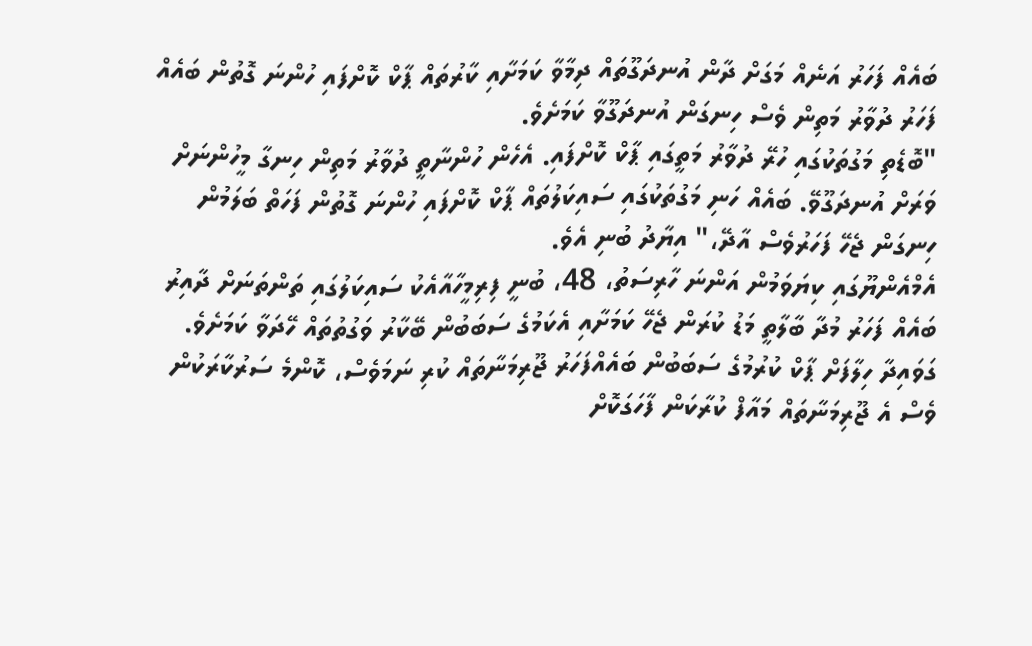ބައެއް ފަހަރު އަނެއް މަގަށް ދާން އުނދަގޫތައް ދިމާވާ ކަމަށާއި ކާރުތައް ޕާކް ކޮށްފައި ހުންނަ ގޮތުން ބައެއް ފަހަރު ދުވާރު މަތިން ވެސް ހިނގަން އުނދަގޫވާ ކަމަށެވެ.
"ބޮޑެތި މަގުތަކުގައި ހުރޭ ދުވާރު މަތީގައި ޕާކް ކޮށްފައި. އެހެން ހުންނާތީ ދުވާރު މަތިން ހިނގާ މީހުންނަށް ވަރަށް އުނދަގޫވޭ. ބައެއް ހަނި މަގުތަކުގައި ސައިކަލުތައް ޕާކް ކޮށްފައި ހުންނަ ގޮތުން ފަހަތް ބަލަމުން ހިނގަން ޖެހޭ ފަހަރުވެސް އާދޭ،" އިޔާދު ބުނި އެވެ.
އެމްއެންޔޫގައި ކިޔަވަމުން އަންނަ ހާރިސަތު، 48، ބުނީ ފިރިމީހާއާއެކު ސައިކަލުގައި ތަންތަނަށް ދާއިރު ބައެއް ފަހަރު މުދާ ބާލާތީ މަޑު ކުރަން ޖެހޭ ކަމަށާއި އެކަމުގެ ސަބަބުން ބޭކާރު ވަގުތުތައް ހޭދަވާ ކަމަށެވެ.
ގަވައިދާ ހިލާފަށް ޕާކް ކުރުމުގެ ސަބަބުން ބައެއްފަހަރު ޖޫރިމަނާތައް ކުރި ނަމަވެސް، ކޮންމެ ސަރުކާރަކުން ވެސް އެ ޖޫރިމަނާތައް މައާފް ކުރާކަން ފާހަގަކޮށް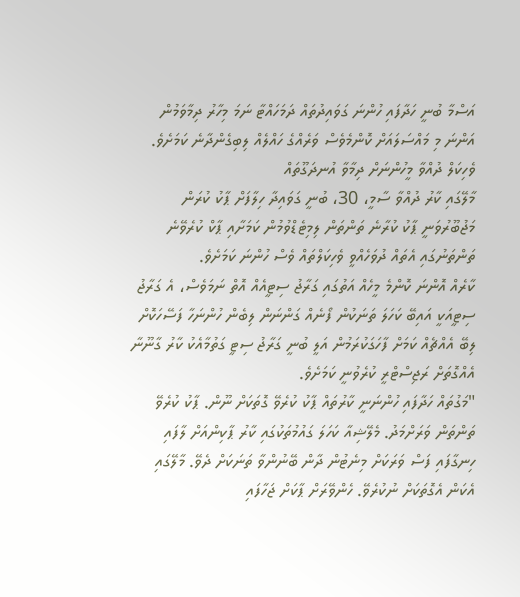އަސްމާ ބުނީ ހަދާފައި ހުންނަ ގަވައިދުތައް ދަމަހައްޓާ ނަމަ މިހާރު ދިމާވަމުން އަންނަ މި މައްސަލައަށް ކޮންމެވެސް ވަރެއްގެ ހައްލެއް ލިބިގެންދާނެ ކަމަށެވެ.
ވެހިކަލް ދުއްވާ މީހުންނަށް ދިމާވާ އުނދަގޫތައް
މާލޭގައި ކާރު ދުއްވާ ސާމީ، 30، ބުނީ ގަވައިދާ ހިލާފަށް ޕާކު ކުރަން މަޖުބޫރުވަނީ ޕާކު ކުރާނެ ތަންތަން ލިމިޓެޑްވުމުން ކަމަށާއި ޕާކް ކުރެވޭނެ ތަންތަނުގައި އެތައް ދުވަހެއްވީ ވެހިކަލްތައް ވެސް ހުންނަ ކަމަށެވެ.
ކާރެއް އޮންނަ ކޮންމެ މީހެއް އަތުގައި ގަރާޖު ސިޓީއެއް އޮތް ނަމަވެސް، އެ ގަރާޖު ސިޓީއަކީ އައިބޭ ކަހަލަ ތަނަކުން ފޯނެއް ގަންނަން ލިބެން ހުންނަހާ ފަސޭހަކޮށް ލިބޭ އެއްޗެއް ކަމަށް ފާހަގަކުރަމުން އަލީ ބުނީ ގަރާޖު ސިޓީ ގަތުމާއެކު ކާރު ގާނޫނާ އެއްގޮތަށް ރަޖިސްޓްރީ ކުރެވުނީ ކަމަށެވެ.
"މަގުތައް ހަދާފައި ހުންނަނީ ކާރުތައް ޕާކު ކުރެވޭ ގޮތަކަށް ނޫން. ޕާކު ކުރެވޭ ތަންތަން ވަރަށްމަދު. މެލޭޝިއާ ކަހަލަ ގައުމުތަކުގައި ކާރު ޕާކިންއަށް ލާފައި ހިނގާފައި ފަސް ވަރަކަށް މިނެޓުން ދާން ބޭނުންވާ ތަނަކަށް ދެވޭ. މާލޭގައި އެކަން އެގޮތަކަށް ނުކުރެވޭ. ހެންވޭރަށް ޕާކަށް ޖަހާފައި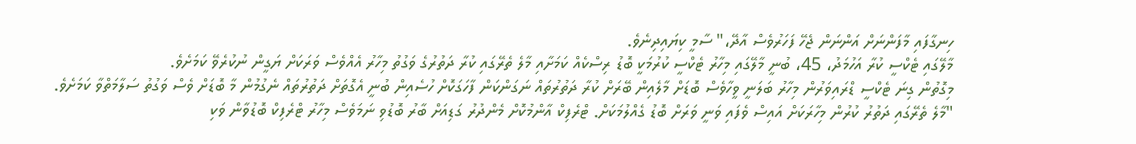ހިނގާފައި މާފަންނަށް އަންނަން ޖެހޭ ފަހަރުވެސް އާދޭ،" ސާމީ ކިޔައިދިނެވެ.
މާލޭގައި ޓެކްސީ ކުރާ އަހުމަދު، 45، ބުނީ މާލޭގައި މިހާރު ޓެކްސީ ކުރުމަކީ ބޮޑު ރިސްކެއް ކަމަށާއި މާލެ ތެރޭގައި ކުރާ ދަތުރުގެ ވަގުތު މިހާރު އެއްވެސް ވަރަކަށް ޔަގީން ނުކުރެވޭ ކަމަށެވެ.
މިގޮތުން ގިނަ ޓެކްސީ ޑްރައިވަރުން މިހާރު ބަލަނީ ވީހާވެސް ބޮޑަށް މާލެއިން ބޭރަށް ކުރާ ދަތުރުތައް ނަގަންކަން ފާހަގަކޮށް ހުސެއިން ބުނީ އެގޮތަށް ދަތުރުތައް ނެގުމުން މާ ބޮޑަށް ވެސް ވަގުތު ސަލާމަތްވާ ކަމަށެވެ.
"މާލެ ތެރޭގައި ދަތުރު ކުރުން މިހާރަކަށް އައިސް ވެފައި ވަނީ ވަރަށް ބޮޑު ގެއްލުމަކަށް. ޓްރެފިކް އާންމުކޮށް މެންދުރު ގަޑިއަށް ބާރު ބޮޑުވި ނަމަވެސް މިހާރު ޓްރެފިކް ބޮޑުވާން ވަކި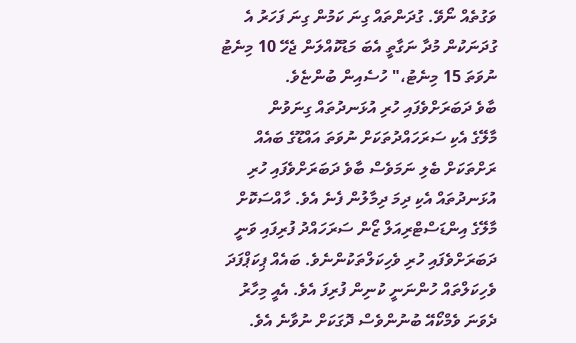ވަގުތެއް ނޯވޭ. ގުދަންތައް ގިނަ ކަމުން ގިނަ ފަހަރު އެ ގުދަނަކުން މުދާ ނަގާތީ އެބަ މަޑުކޮއްލަން ޖެހޭ 10 މިނެޓު ނުވަތަ 15 މިނެޓު،" ހުސެއިން ބުންޏެވެ.
ބާވެ ދަބަރަށްވެފައި ހުރި އުޅަނދުތައް ގިނަވުން
މާލޭގެ އެކި ސަރަހައްދުތަކަށް ނުވަތަ އައްޑޫގެ ބައެއް ރަށްތަކަށް ބެލި ނަމަވެސް ބާވެ ދަބަރަށްވެފައި ހުރި އުޅަނދުތައް އެކި ދިމަ ދިމާލުން ފެނެ އެވެ. ހާއްސަކޮށް މާލޭގެ އިންޑަސްޓްރިއަލް ޒޯން ސަރަހައްދު ފުރިފައި ވަނީ ދަބަރަށްވެފައި ހުރި ވެހިކަލްތަކުންނެވެ. ބައެއް ޕިކަޕްފަދަ ވެހިކަލްތައް ހުންނަނީ ކުނިން ފުރިފަ އެވެ. އެއީ މިހާރު ދެވަނަ ވެމްކޯއޭ ބުނުންވެސް ދޮގަކަށް ނުވާނެ އެވެ.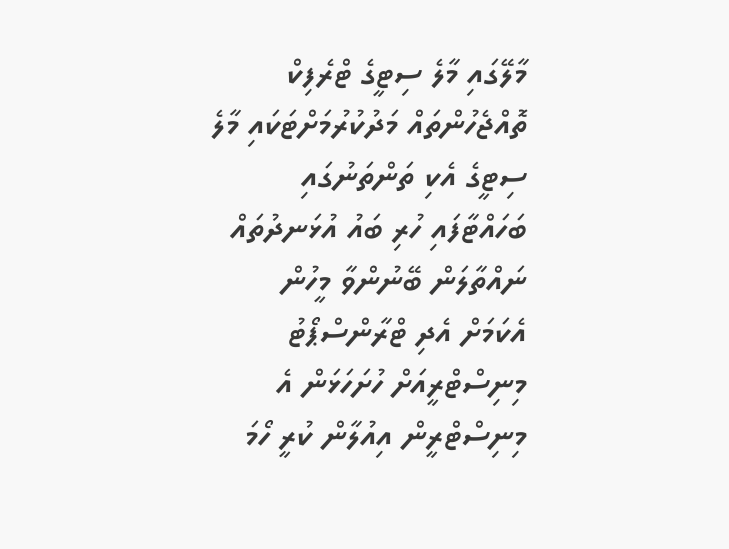މާލޭގައި މާލެ ސިޓީގެ ޓްރެފިކް ތޮއްޖެހުންތައް މަދުކުރުމަށްޓަކައި މާލެ ސިޓީގެ އެކި ތަންތަނުގައި ބަހައްޓާފައި ހުރި ބައު އުޅަނދުތައް ނައްތާލަން ބޭނުންވާ މީހުން އެކަމަށް އެދި ޓްރާންސްޕޯޓު މިނިސްޓްރީއަށް ހުށަހަޅަން އެ މިނިސްޓްރީން އިއުލާން ކުރީ ހޯމަ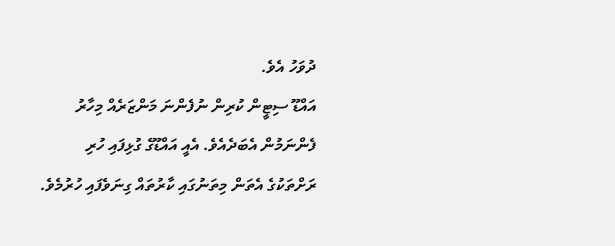ދުވަހު އެވެ.
އައްޑޫ ސިޓީން ކުރިން ނުފެންނަ މަންޒަރެއް މިހާރު ފެންނަމުން އެބަދެއެވެ. އެއީ އައްޑޫގެ ގުޅިފައި ހުރި ރަށްތަކުގެ އެތަން މިތަނުގައި ކާރުތައް ގިނަވެފައި ހުރުމެވެ.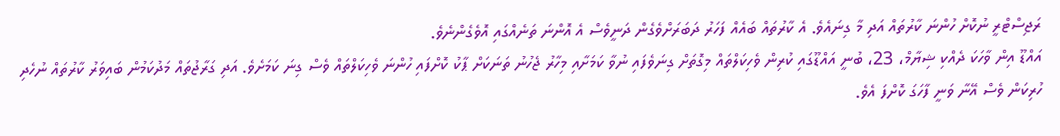ރަޖިސްޓްރީ ނުކޮށް ހުންނަ ކާރުތައް އަދި މާ ގިނައެވެ. އެ ކާރުތައް ބައެއް ފަހަރު ދަބަރަށްވެގެން ދަނީވެސް އެ އޮންނަ ތަނެއްގައި އޮވެގެންނެވެ.
އައްޑޫ އިން ވާހަކަ ދެއްކި ޝިޔާމް، 23، ބުނީ އައްޑޫގައި ކުރިން ވެހިކަލްތައް މިގޮތަށް ގިނަވެފައި ނުވާ ކަމަށާއި މިހާރު ޖެހުނު ތަނަކަށް ޕާކު ކޮށްފައި ހުންނަ ވެހިކަލްތައް ވެސް ގިނަ ކަމަށެވެ. އަދި ގަރާޖުތައް މަދުކަމުން ބައިވަރު ކާރުތައް ނުހެދި ހުރިކަން ވެސް އޭނާ ވަނީ ފާހަގަ ކޮށްފަ އެވެ.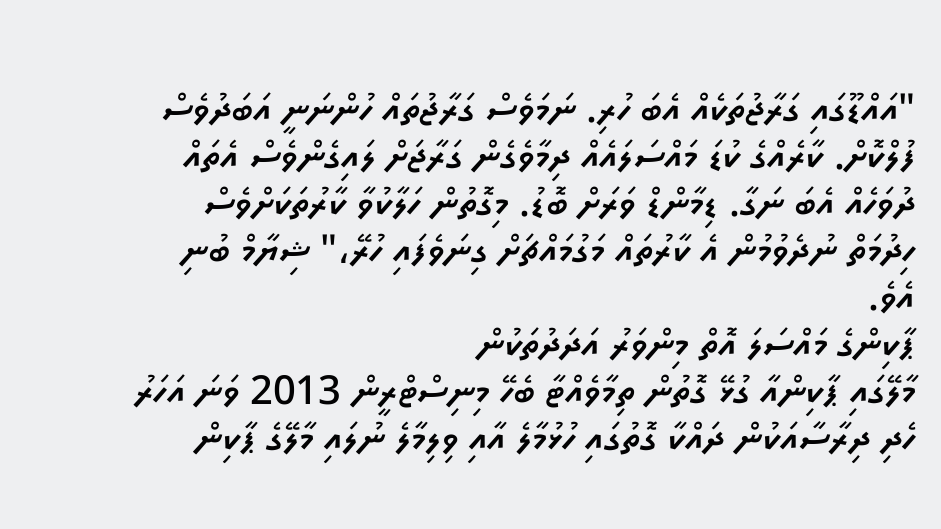"އައްޑޫގައި ގަރާޖުތަކެއް އެބަ ހުރި. ނަމަވެސް ގަރާޖުތައް ހުންނަނީ އަބަދުވެސް ފުލްކޮށް. ކާރެއްގެ ކުޑަ މައްސަލައެއް ދިމާވެގެން ގަރާޖަށް ލައިގެންވެސް އެތައް ދުވަހެއް އެބަ ނަގާ. ޑިމާންޑް ވަރަށް ބޮޑު. މިގޮތުން ހަލާކުވާ ކާރުތަކަށްވެސް ހިދުމަތް ނުދެވުމުން އެ ކާރުތައް މަގުމައްޗަށް ގިނަވެފައި ހުރޭ،" ޝިޔާމް ބުނި އެވެ.
ޕާކިންގެ މައްސަލަ އޮތް މިންވަރު އަދަދުތަކުން
މާލޭގައި ޕާކިންއާ ގުޅޭ ގޮތުން ތިމާވެއްޓާ ބެހޭ މިނިސްޓްރީން 2013 ވަނަ އަހަރު ހެދި ދިރާސާއަކުން ދައްކާ ގޮތުގައި ހުޅުމާލެ އާއި ވިލިމާލެ ނުލައި މާލޭގެ ޕާކިން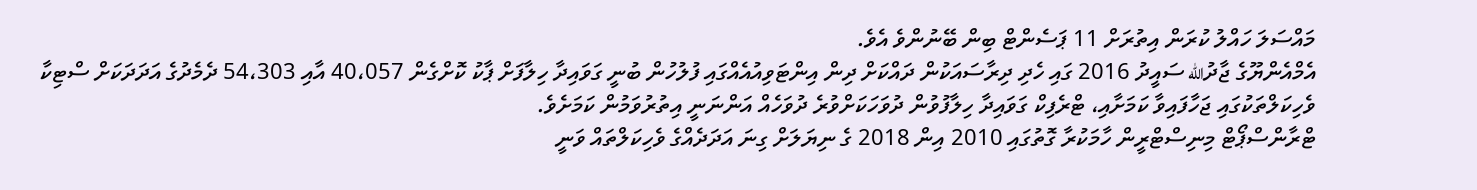މައްސަލަ ހައްލު ކުރަން އިތުރަށް 11 ޕަސެންޓް ބިން ބޭނުންވެ އެވެ.
އެމްއެންޔޫގެ ޖާދުالله ސައީދު 2016 ގައި ހެދި ދިރާސައަކުން ދައްކަށް ދިން އިންޓަވިއުއެއްގައި ފުލުހުން ބުނީ ގަވައިދާ ހިލާފަށް ޕާކު ކޮށްގެން 40،057 އާއި 54،303 ދެމެދުގެ އަދަދަކަށް ސްޓިކާ ވެހިކަލްތަކުގައި ޖަހާފައިވާ ކަމަށާއި، ޓްރެފިކް ގަވައިދާ ހިލާފުވުން ދުވަހަކަށްވުރެ ދުވަހެއް އަންނަނީ އިތުރުވަމުން ކަމަށެވެ.
ޓްރާންސްޕޯޓް މިނިސްޓްރީން ހާމަކުރާ ގޮތުގައި 2010 އިން 2018 ގެ ނިޔަލަށް ގިނަ އަދަދެއްގެ ވެހިކަލްތައް ވަނީ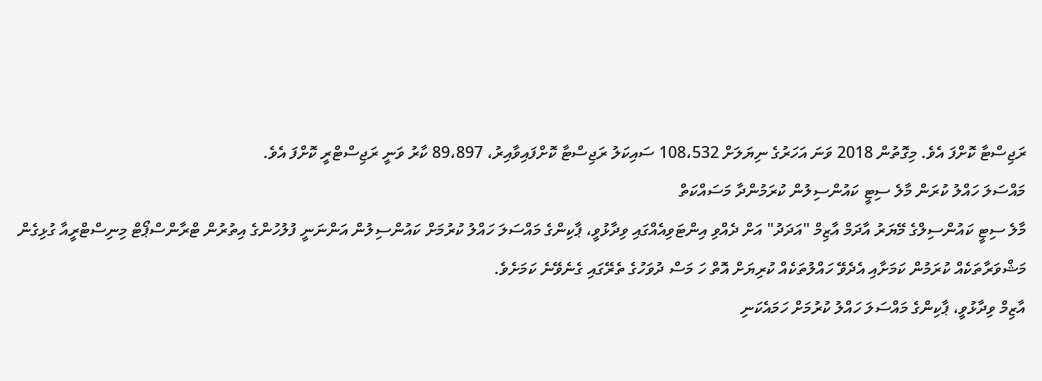ރަޖިސްޓާ ކޮށްފަ އެވެ. މިގޮތުން 2018 ވަނަ އަހަރުގެ ނިޔަލަށް 108،532 ސައިކަލު ރަޖިސްޓާ ކޮށްފައިވާއިރު، 89،897 ކާރު ވަނީ ރަޖިސްޓްރީ ކޮށްފަ އެވެ.
މައްސަލަ ހައްލު ކުރަން މާލެ ސިޓީ ކައުންސިލުން ކުރަމުންދާ މަސައްކަތް
މާލެ ސިޓީ ކައުންސިލްގެ މޭޔަރު އާދަމް އާޒިމް "އަދަދު" އަށް ދެއްވި އިންޓަވިއެއްގައި ވިދާޅުވީ، ޕާކިންގެ މައްސަލަ ހައްލު ކުރުމަށް ކައުންސިލުން އަންނަނީ ފުލުހުންގެ އިތުރުން ޓްރާންސްޕޯޓް މިނިސްޓްރީއާ ގުޅިގެން މަޝްވަރާތަކެއް ކުރަމުން ކަމަށާއި އެދެވޭ ހައްލުތަކެއް ކުރިޔަށް އޮތް ހަ މަސް ދުވަހުގެ ތެރޭގައި ގެނެވޭނެ ކަމަށެވެ.
އާޒިމް ވިދާޅުވީ، ޕާކިންގެ މައްސަލަ ހައްލު ކުރުމަށް ހަމައެކަނި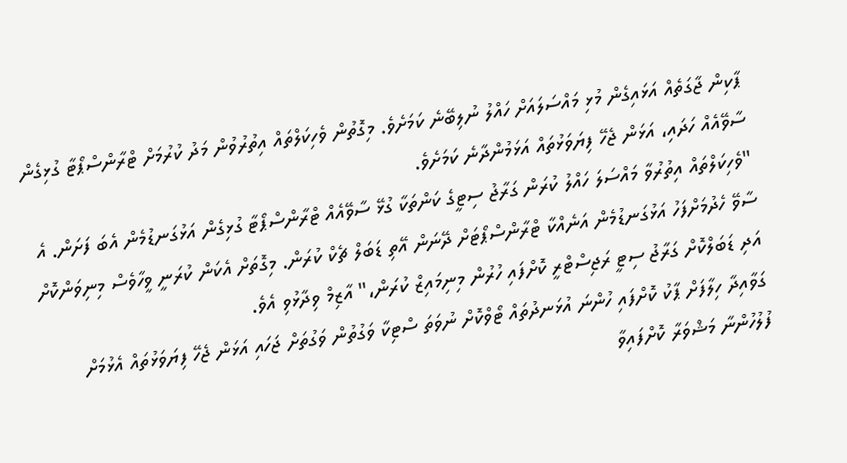ޕާކިން ޖާގަތެއް އަޅައިގެން މުޅި މައްސަލައަށް ހައްލު ނުލިބޭނެ ކަމަށެވެ. މިގޮތުން ވެހިކަލްތައް އިތުރުވުން މަދު ކުރުމަށް ޓްރާންސްޕޯޓާ ގުޅިގެން ސާވޭއެއް ހަދައި، އަޅަން ޖެހޭ ފިޔަވަޅުތައް އަޅަމުންދާނެ ކަމަށެވެ.
"ވެހިކަލްތައް އިތުރުވާ މައްސަލަ ހައްލު ކުރަން ގަރާޖު ސިޓީގެ ކަންތަކާ ގުޅޭ ސާވޭއެއް ޓްރާންސްޕޯޓާ ގުޅިގެން އަޅުގަނޑުމެން އެބަ ފަށަން. އެ ސާވޭ ހެދުމަށްފަހު އަޅުގަނޑުމެން އަނެއްކާ ޓްރާންސްޕޯޓަށް ދޭނަން އޭތި ޑަބަލް ޗެކް ކުރަން. މިގޮތަށް އެކަން ކުރަނީ ވީހާވެސް މިނިވަންކޮށް އަދި ޑަބަލްކޮށް ގަރާޖު ސިޓީ ރަޖިސްޓްރީ ކޮށްފައި ހުރުން މިނިމައިޒް ކުރަން،" އާޒިމް ވިދާޅުވި އެވެ.
ގަވާއިދާ ހިލާފަށް ޕާކު ކޮށްފައި ހުންނަ އުޅަނދުތައް ޓޯވްކޮށް ނުވަތަ ސްޓިކާ ވަގުތުން ވަގުތަށް ޖަހައި އަޅަން ޖެހޭ ފިޔަވަޅުތައް އެޅުމަށް ފުލުހުންނާ މަޝްވަރާ ކޮށްފައިވާ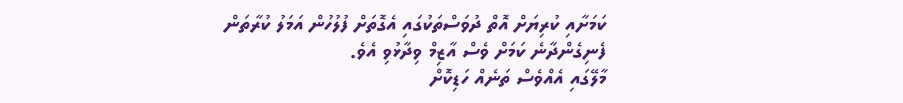ކަމަށާއި ކުރިޔަށް އޮތް ދުވަސްތަކުގައި އެގޮތަށް ފުލުހުން އަމަލު ކުރާތަން ފެނިގެންދާނެ ކަމަށް ވެސް އާޒިމް ވިދާޅުވި އެވެ.
މާލޭގައި އެއްވެސް ތަނެއް ހަޑިކޮށް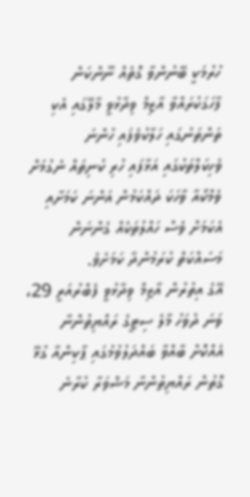ހުރުމަކީ ބޭނުންވާ ގޮތެއް ނޫންކަން ފާހަގަކުރައްވާ އާޒިމް ވިދާޅުވީ މާލޭގައި އެކި ތަންތަނުގައި ހަލާކުވެފައި ހުންނަ ވެހިކަލްތަކުގައި އަޅާފައި ހުރި ކުނިތައް ނެގުމަށް ވެމްކޯއާ ވާހަކަ ދައްކަމުން އަންނަ ކަމަށާއި އެކަމަށް ވެސް ހައްލުތަކެއް ގެންނަން މަސައްކަތް ކުރަމުންދާ ކަމަށެވެ.
އޭގެ އިތުރުން އާޒިމް ވިދާޅުވީ ފެބްރުއަރީ 29، ވަނަ ދުވަހު މާލެ ސިޓީގެ ރައްޔިތުންނާ އެއްކޮށް ބާއްވާ ބައްދަލުވުމުގައި ޕާކިންއާ ގުޅޭ ގޮތުން ރައްޔިތުންނާ މަޝްވަރާ ކުރާނެ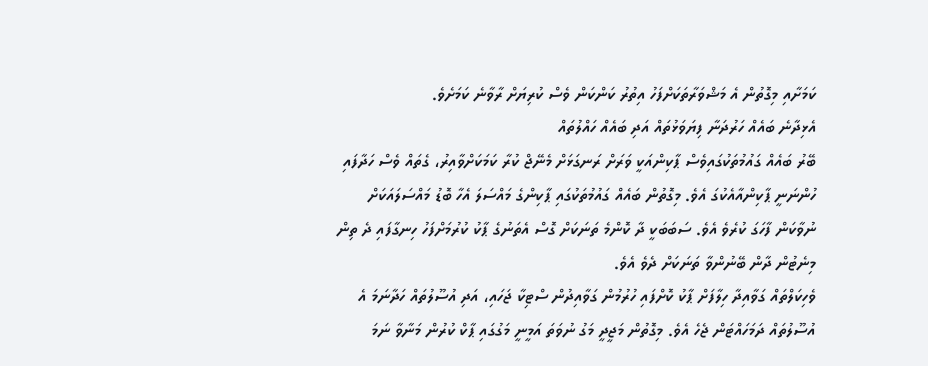ކަމަށާއި މިގޮތުން އެ މަޝްވަރާތަކަށްފަހު އިތުރު ކަންކަން ވެސް ކުރިޔަށް ރާވާނެ ކަމަށެވެ.
އެޅިދާނެ ބައެއް ހަރުދަނާ ފިޔަވަޅުތައް އަދި ބައެއް ހައްލުތައް
ބޭރު ބައެއް ގައުމުތަކުގައިވެސް ޕާކިންއަކީ ވަރަށް ރަނގަޅަށް މެނޭޖް ކުރާ ކަމަކަށްވާއިރު، ގެތައް ވެސް ހަދާފައި ހުންނަނީ ޕާކިންއާއެކުގަ އެވެ. މިގޮތުން ބައެއް ގައުމުތަކުގައި ޕާކިންގެ މައްސަލަ އެހާ ބޮޑު މައްސަލައަކަށް ނުވާކަން ފާހަގަ ކުރެވެ އެވެ. ސަބަބަކީ ދާ ކޮންމެ ތަނަކަށް ގޮސް އެތަނުގެ ޕާކު ކުރުމަށްފަހު ހިނގާފައި ދެ ތިން މިނެޓުން ދާން ބޭނުންވާ ތަނަކަށް ދެވެ އެވެ.
ވެހިކަލްތައް ގަވާއިދާ ހިލާފަށް ޕާކު ކޮށްފައި ހުރުމުން ގަވާއިދުން ސްޓިކާ ޖަހައި، އަދި އުސޫލުތައް ހަދާނަމަ އެ އުސޫލުތައް ދަމަހައްޓަން ޖެހެ އެވެ. މިގޮތުން މަޖީދީ މަގު ނުވަތަ އަމީނީ މަގުގައި ޕާކް ކުރުން މަނާވާ ނަމަ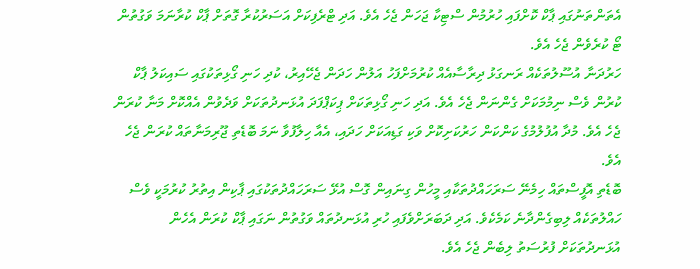އެތަންތަނުގައި ޕާކް ކޮށްފައި ހުރުމުން ސްޓިކާ ޖަހަން ޖެހެ އެވެ. އަދި ޓްރެފިކަށް އަސަރުކުރާ ގޮތަށް ޕާކް ކުރާނަމަ ވަގުތުން ޓޯ ކުރެވެން ޖެހެ އެވެ.
ހަރުދަނާ އުސޫލުތަކެއް ރަނގަޅު ދިރާސާއެއް ކުރުމަށްފަހު އަލުން ހަދަން ޖެހޭއިރު، ކުދި ހަނި ގޯޅިތަކުގައި ސައިކަލު ޕާކް ކުރުން ވެސް ނިމުމަކަށް ގެންނަން ޖެހެ އެވެ. އަދި ހަނި ގޯޅިތަކަށް ޕިކަޕްފަދަ އުޅަނދުތަކަށް ވަދެވުން އެއްކޮށް މަނާ ކުރަން ޖެހެ އެވެ. މުދާ އުފުލުމުގެ ކަންކަން ހަރުކަށިކޮށް ވަކި ގަޑިއަކަށް ހަދައި، އެއާ ހިލާފުވާ ނަމަ ބޮޑެތި ޖޫރިމަނާތައް ކުރަން ޖެހެ އެވެ.
ބޮޑެތި އޮފީސްތައް ހިމެނޭ ސަރަހައްދުތަކާއި މީހުން ގިނައިން ގޮސް އުޅޭ ސަރަހައްދުތަކުގައި ޕާކިން އިތުރު ކުރުމަކީ ވެސް ހައްލުތަކެއް ލިބިގެންދާނެ ކަމެކެވެ. އަދި ދަބަރަށްވެފައި ހުރި އުޅަނދުތައް ވަގުތުން ނަގައި ޕާކް ކުރަން އެހެން އުޅަނދުތަކަށް ފުރުސަތު ލިބެން ޖެހެ އެވެ.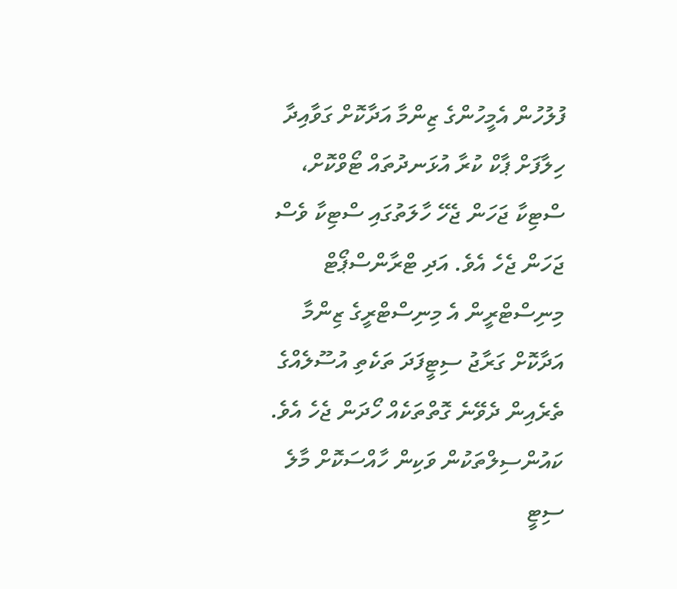ފުލުހުން އެމީހުންގެ ޒިންމާ އަދާކޮށް ގަވާއިދާ ހިލާފަށް ޕާކް ކުރާ އުޅަނދުތައް ޓޯވްކޮށް، ސްޓިކާ ޖަހަން ޖެހޭ ހާލަތުގައި ސްޓިކާ ވެސް ޖަހަން ޖެހެ އެވެ. އަދި ޓްރާންސްޕޯޓް މިނިސްޓްރީން އެ މިނިސްޓްރީގެ ޒިންމާ އަދާކޮށް ގަރާޖު ސިޓީފަދަ ތަކެތި އުސޫލެއްގެ ތެރެއިން ދެވޭނެ ގޮތްތަކެއް ހޯދަން ޖެހެ އެވެ. ކައުންސިލްތަކުން ވަކިން ހާއްސަކޮށް މާލެ ސިޓީ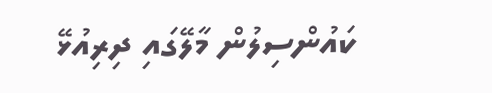ކައުންސިލުން މާލޭގައި ދިރިއުޅޭ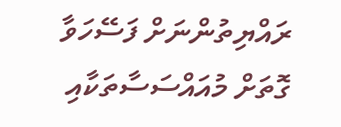ރައްޔިތުންނަށް ފަސޭހަވާ ގޮތަށް މުއައްސަސާތަކާއި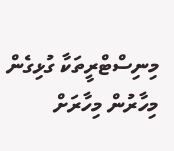މިނިސްޓްރީތަކާ ގުޅިގެން މިހާރުން މިހާރަށް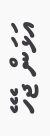އަޅަން ޖެހޭ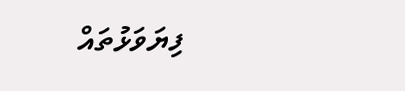ފިޔަވަޅުތައް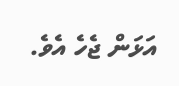އަޅަން ޖެހެ އެވެ.